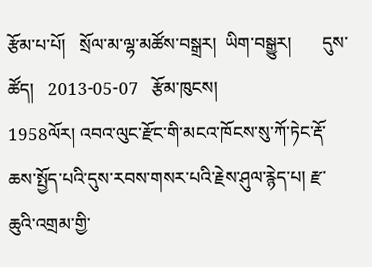རྩོམ་པ་པོ།   སྲོལ་མ་ལྷ་མཚོས་བསྒྲར།  ཡིག་བསྒྱུར།       དུས་ཚོད།   2013-05-07   རྩོམ་ཁུངས།
1958ལོར། འབའ་ལུང་རྫོང་གི་མངའ་ཁོངས་སུ་ཀོ་ཏེང་རྡོ་ཆས་སྤྱོད་པའི་དུས་རབས་གསར་པའི་རྗེས་ཤུལ་རྙེད་པ། རྫ་ཆུའི་འགྲམ་གྱི་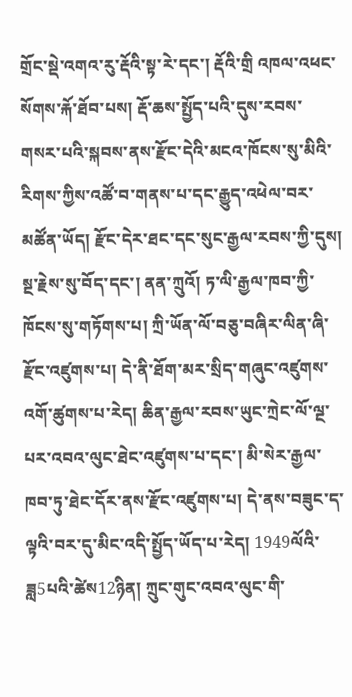གྲོང་སྡེ་འགའ་རུ་རྡོའི་སྟ་རེ་དང་། རྡོའི་གྲི འཁལ་འཕང་སོགས་རྐོ་ཐོབ་པས། རྡོ་ཆས་སྤྱོད་པའི་དུས་རབས་གསར་པའི་སྐབས་ནས་རྫོང་དེའི་མངའ་ཁོངས་སུ་མིའི་རིགས་ཀྱིས་འཚོ་བ་གནས་པ་དང་རྒྱུད་འཕེལ་བར་མཚོན་ཡོད། རྫོང་དེར་ཐང་དང་སུང་རྒྱལ་རབས་ཀྱི་དུས། སྔ་རྗེས་སུ་བོད་དང་། ནན་ཀྲུའོ། ཏ་ལི་རྒྱལ་ཁབ་ཀྱི་ཁོངས་སུ་གཏོགས་པ། ཀྲི་ཡོན་ལོ་བཅུ་བཞིར་ལིན་ཞི་རྫོང་འཛུགས་པ། དེ་ནི་ཐོག་མར་སྲིད་གཞུང་འཛུགས་འགོ་ཚུགས་པ་རེད། ཆིན་རྒྱལ་རབས་ཡུང་ཀྲེང་ལོ་ལྔ་པར་འབའ་ལུང་ཐེང་འཛུགས་པ་དང་། མི་སེར་རྒྱལ་ཁབ་ཏུ་ཐེང་དོར་ནས་རྫོང་འཛུགས་པ། དེ་ནས་བཟུང་ད་ལྟའི་བར་དུ་མིང་འདི་སྤྱོད་ཡོད་པ་རེད། 1949ལོའི་ཟླ5པའི་ཚེས12ཉིན། ཀྲུང་གུང་འབའ་ལུང་གི་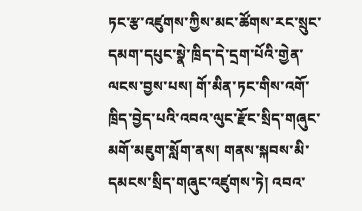ཏང་རྩ་འཛུགས་ཀྱིས་མང་ཚོགས་རང་སྲུང་དམག་དཔུང་སྣེ་ཁྲིད་དེ་དྲག་པོའི་གྱེན་ལངས་བྱས་པས། གོ་མིན་ཏང་གིས་འགོ་ཁྲིད་བྱེད་པའི་འབའ་ལུང་རྫོང་སྲིད་གཞུང་མགོ་མཇུག་སློག་ནས། གནས་སྐབས་མི་དམངས་སྲིད་གཞུང་འཛུགས་ཏེ། འབའ་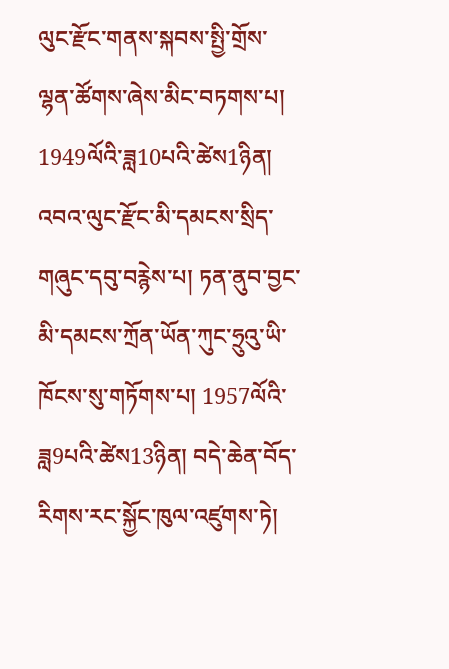ལུང་རྫོང་གནས་སྐབས་སྤྱི་གྲོས་ལྷན་ཚོགས་ཞེས་མིང་བཏགས་པ། 1949ལོའི་ཟླ10པའི་ཚེས1ཉིན། འབའ་ལུང་རྫོང་མི་དམངས་སྲིད་གཞུང་དབུ་བརྙེས་པ། ཏན་ནུབ་བྱང་མི་དམངས་ཀྲོན་ཡོན་ཀུང་ཧྲུའུ་ཡི་ཁོངས་སུ་གཏོགས་པ། 1957ལོའི་ཟླ9པའི་ཚེས13ཉིན། བདེ་ཆེན་བོད་རིགས་རང་སྐྱོང་ཁུལ་འཛུགས་ཏེ།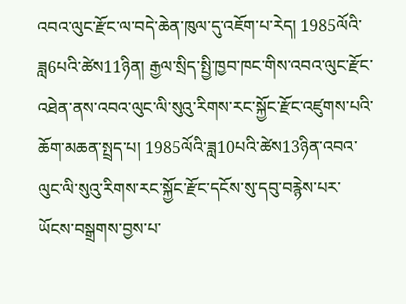འབའ་ལུང་རྫོང་ལ་བདེ་ཆེན་ཁུལ་དུ་འཇོག་པ་རེད། 1985ལོའི་ཟླ6པའི་ཚེས11ཉིན། རྒྱལ་སྲིད་སྤྱི་ཁྱབ་ཁང་གིས་འབའ་ལུང་རྫོང་འཐེན་ནས་འབའ་ལུང་ལི་སུའུ་རིགས་རང་སྐྱོང་རྫོང་འཛུགས་པའི་ཆོག་མཆན་སྤྲད་པ། 1985ལོའི་ཟླ10པའི་ཚེས13ཉིན་འབའ་ལུང་ལི་སུའུ་རིགས་རང་སྐྱོང་རྫོང་དངོས་སུ་དབུ་བརྙེས་པར་ཡོངས་བསྒྲགས་བྱས་པ་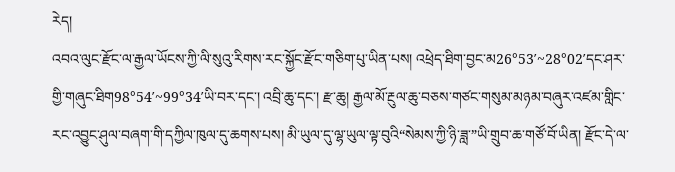རེད།
འབའ་ལུང་རྫོང་ལ་རྒྱལ་ཡོངས་ཀྱི་ལི་སུའུ་རིགས་རང་སྐྱོང་རྫོང་གཅིག་པུ་ཡིན་པས། འཕྲེད་ཐིག་བྱང་མ26°53′~28°02′དང་ཤར་གྱི་གཞུང་ཐིག98°54′~99°34′ཡི་བར་དང་། འབྲི་ཆུ་དང་། རྫ་ཆུ། རྒྱལ་མོ་རྔུལ་ཆུ་བཅས་གཙང་གསུམ་མཉམ་བཞུར་འཛམ་གླིང་རང་འབྱུང་ཤུལ་བཞག་གི་དཀྱིལ་ཁུལ་དུ་ཆགས་པས། མི་ཡུལ་དུ་ལྷ་ཡུལ་ལྟ་བུའི“སེམས་ཀྱི་ཉི་ཟླ་”ཡི་གྲུབ་ཆ་གཙོ་བོ་ཡིན། རྫོང་དེ་ལ་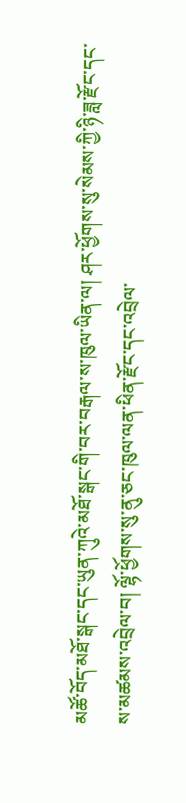མཚོ་བོད་མཐོ་སྒང་དང་ཡུན་ཀུའེ་མཐོ་སྒང་གི་བར་བརྒལ་ས་ཁུལ་ཡིན་ལ། ཤར་ཕྱོགས་སུ་སེམས་ཀྱི་ཉི་ཟླ་རྫོང་དང་ས་མཚམས་འབྲེལ་བ། ལྷོ་ཕྱོགས་སུ་ནུ་ཅང་ཁུལ་ལན་ཕིན་རྫོང་དང་འབྲེལ་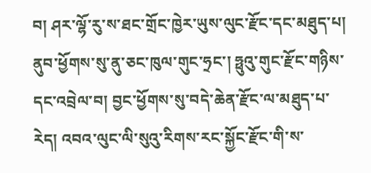བ། ཤར་ལྷོ་རུ་ས་ཐང་གྲོང་ཁྱེར་ཡུས་ལུང་རྫོང་དང་མཐུད་པ། ནུབ་ཕྱོགས་སུ་ནུ་ཅང་ཁུལ་གུང་ཧྲང་། ཧྥུའུ་གུང་རྫོང་གཉིས་དང་འབྲེལ་བ། བྱང་ཕྱོགས་སུ་བདེ་ཆེན་རྫོང་ལ་མཐུད་པ་རེད། འབའ་ལུང་ལི་སུའུ་རིགས་རང་སྐྱོང་རྫོང་གི་ས་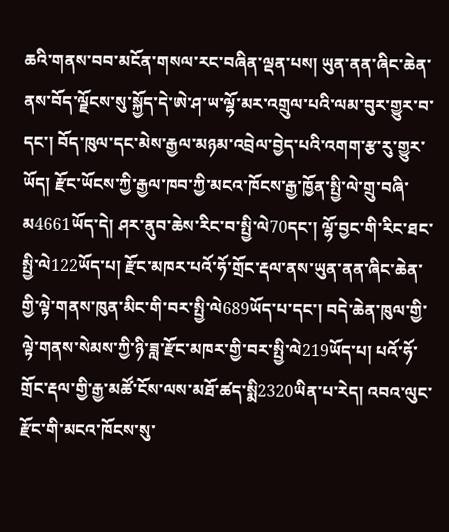ཆའི་གནས་བབ་མངོན་གསལ་རང་བཞིན་ལྡན་པས། ཡུན་ནན་ཞིང་ཆེན་ནས་བོད་ལྗོངས་སུ་སྐྱོད་དེ་ཨེ་ཤ་ཡ་ལྷོ་མར་འགྲུལ་པའི་ལམ་བུར་གྱུར་བ་དང་། བོད་ཁུལ་དང་མེས་རྒྱལ་མཉམ་འབྲེལ་བྱེད་པའི་འགག་རྩ་རུ་གྱུར་ཡོད། རྫོང་ཡོངས་ཀྱི་རྒྱལ་ཁབ་ཀྱི་མངའ་ཁོངས་རྒྱ་ཁྱོན་སྤྱི་ལེ་གྲུ་བཞི་མ4661ཡོད་དེ། ཤར་ནུབ་ཆེས་རིང་བ་སྤྱི་ལེ70དང་། ལྷོ་བྱང་གི་རིང་ཐང་སྤྱི་ལེ122ཡོད་པ། རྫོང་མཁར་པའོ་ཧོ་གྲོང་རྡལ་ནས་ཡུན་ནན་ཞིང་ཆེན་གྱི་ལྟེ་གནས་ཁུན་མིང་གི་བར་སྤྱི་ལེ689ཡོད་པ་དང་། བདེ་ཆེན་ཁུལ་གྱི་ལྟེ་གནས་སེམས་ཀྱི་ཉི་ཟླ་རྫོང་མཁར་གྱི་བར་སྤྱི་ལེ219ཡོད་པ། པའོ་ཧོ་གྲོང་རྡལ་གྱི་རྒྱ་མཚོ་ངོས་ལས་མཐོ་ཚད་སྨི2320ཡིན་པ་རེད། འབའ་ལུང་རྫོང་གི་མངའ་ཁོངས་སུ་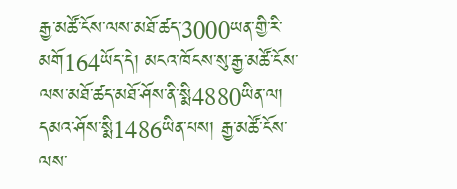རྒྱ་མཚོ་ངོས་ལས་མཐོ་ཚད་3000ཡན་གྱི་རི་མགོ164ཡོད་དེ། མངའ་ཁོངས་སུ་རྒྱ་མཚོ་ངོས་ལས་མཐོ་ཚད་མཐོ་ཤོས་ནི་སྨི4880ཡིན་ལ། དམའ་ཤོས་སྨི1486ཡིན་པས། རྒྱ་མཚོ་ངོས་ལས་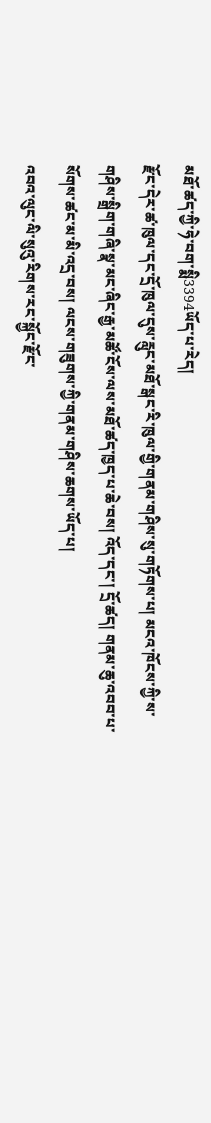མཐོ་ཚད་ཀྱི་ཧེ་བག་སྨི3394ཡོད་པ་རེད།
རྫོང་དེར་ཚ་ཁུལ་དང་དྲོ་ཁུལ་དུས་རླུང་མཐོ་སྒང་རི་ཁུལ་གྱི་གནམ་གཤིས་སུ་གཏོགས་པ། མངའ་ཁོངས་ཀྱི་ས་གཤིས་སྒྲིག་གཞི་སྣ་མང་ཞིང་རྒྱ་མཚོ་ངོས་ལས་མཐོ་ཚད་ཁྱད་པ་ཆེ་བས། འོད་དང་། དྲོ་ཚད། གནམ་ཆུ་འབབ་པ་སོགས་ཚང་མ་མི་འདྲ་བས། ལངས་གཟུགས་ཀྱི་གནམ་གཤིས་ཆགས་ཡོད་པ།
འབའ་ལུང་ལི་སུའུ་རིགས་རང་སྐྱོང་རྫོང་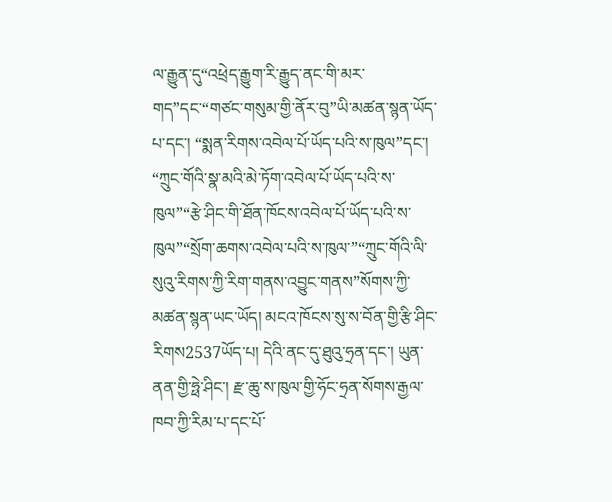ལ་རྒྱུན་དུ“འཕྲེད་རྒྱུག་རི་རྒྱུད་ནང་གི་མར་གད”དང་“གཙང་གསུམ་གྱི་ནོར་བུ”ཡི་མཚན་སྙན་ཡོད་པ་དང་། “སྨན་རིགས་འབེལ་པོ་ཡོད་པའི་ས་ཁུལ”དང་། “ཀྲུང་གོའི་སྣ་མའི་མེ་ཏོག་འབེལ་པོ་ཡོད་པའི་ས་ཁུལ”“རྩེ་ཤིང་གི་ཐོན་ཁོངས་འབེལ་པོ་ཡོད་པའི་ས་ཁུལ”“སྲོག་ཆགས་འབེལ་པའི་ས་ཁུལ་”“ཀྲུང་གོའི་ལི་སུའུ་རིགས་ཀྱི་རིག་གནས་འབྱུང་གནས”སོགས་ཀྱི་མཚན་སྙན་ཡང་ཡོད། མངའ་ཁོངས་སུ་ས་བོན་གྱི་རྩི་ཤིང་རིགས2537ཡོད་པ། དེའི་ནང་དུ་ཐུའུ་ཧྲན་དང་། ཡུན་ནན་གྱི་ཧྥེ་ཤིང་། རྫ་ཆུ་ས་ཁུལ་གྱི་ཧོང་ཧྲན་སོགས་རྒྱལ་ཁབ་ཀྱི་རིམ་པ་དང་པོ་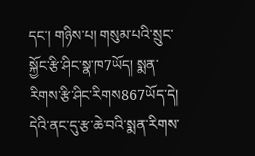དང་། གཉིས་པ། གསུམ་པའི་སྲུང་སྐྱོང་རྩི་ཤིང་སྣ་ཁ7ཡོད། སྨན་རིགས་རྩི་ཤིང་རིགས867ཡོད་དེ། དེའི་ནང་དུ་རྩ་ཆེ་བའི་སྨན་རིགས་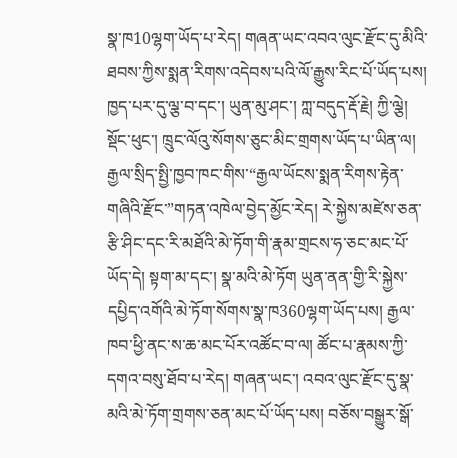སྣ་ཁ10ལྷག་ཡོད་པ་རེད། གཞན་ཡང་འབའ་ལུང་རྫོང་དུ་མིའི་ཐབས་ཀྱིས་སྨན་རིགས་འདེབས་པའི་ལོ་རྒྱུས་རིང་པོ་ཡོད་པས། ཁྱད་པར་དུ་ལྕ་བ་དང་། ཡུན་མུ་ཤང་། ཀླ་བདུད་རྡོ་རྗེ། ཀྱི་ལྕེ། སྡོང་ཕུང་། ཁྲུང་ལོའུ་སོགས་ཅུང་མིང་གྲགས་ཡོད་པ་ཡིན་ལ། རྒྱལ་སྲིད་སྤྱི་ཁྱབ་ཁང་གིས་“རྒྱལ་ཡོངས་སྨན་རིགས་རྟེན་གཞིའི་རྫོང་”གཏན་འཁེལ་བྱེད་མྱོང་རེད། རེ་སྐྱེས་མཛེས་ཅན་རྩི་ཤིང་དང་རི་མཐོའི་མེ་ཏོག་གི་རྣམ་གྲངས་ཧ་ཅང་མང་པོ་ཡོད་དེ། སྟག་མ་དང་། སྣ་མའི་མེ་ཏོག ཡུན་ནན་གྱི་རི་སྐྱེས་དཔྱིད་འགོའི་མེ་ཏོག་སོགས་སྣ་ཁ360ལྷག་ཡོད་པས། རྒྱལ་ཁབ་ཕྱི་ནང་ས་ཆ་མང་པོར་འཚོང་བ་ལ། ཚོང་པ་རྣམས་ཀྱི་དགའ་བསུ་ཐོབ་པ་རེད། གཞན་ཡང་། འབའ་ལུང་རྫོང་དུ་སྣ་མའི་མེ་ཏོག་གྲགས་ཅན་མང་པོ་ཡོད་པས། བཅོས་བསྒྱུར་སྒོ་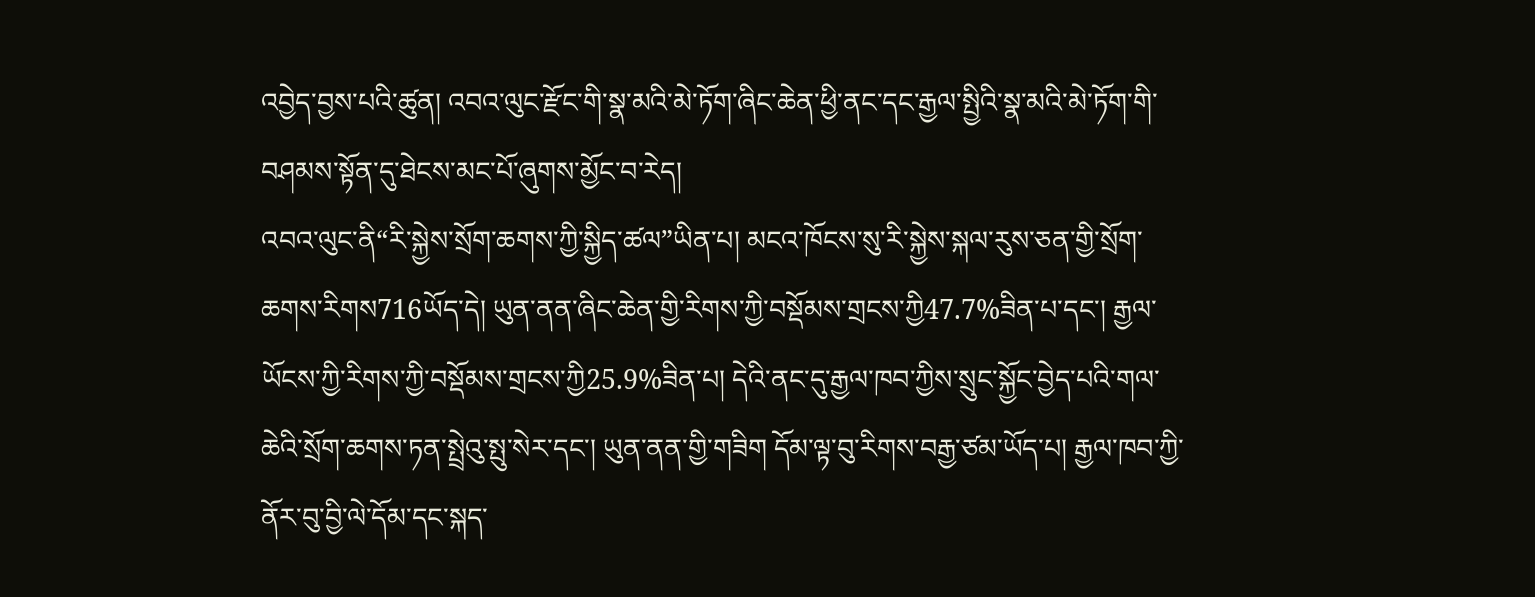འབྱེད་བྱས་པའི་ཚུན། འབའ་ལུང་རྫོང་གི་སྣ་མའི་མེ་ཏོག་ཞིང་ཆེན་ཕྱི་ནང་དང་རྒྱལ་སྤྱིའི་སྣ་མའི་མེ་ཏོག་གི་བཤམས་སྟོན་དུ་ཐེངས་མང་པོ་ཞུགས་མྱོང་བ་རེད།
འབའ་ལུང་ནི“རི་སྐྱེས་སྲོག་ཆགས་ཀྱི་སྐྱིད་ཚལ”ཡིན་པ། མངའ་ཁོངས་སུ་རི་སྐྱེས་སྐལ་རུས་ཅན་གྱི་སྲོག་ཆགས་རིགས716ཡོད་དེ། ཡུན་ནན་ཞིང་ཆེན་གྱི་རིགས་ཀྱི་བསྡོམས་གྲངས་ཀྱི47.7%ཟིན་པ་དང་། རྒྱལ་ཡོངས་ཀྱི་རིགས་ཀྱི་བསྡོམས་གྲངས་ཀྱི25.9%ཟིན་པ། དེའི་ནང་དུ་རྒྱལ་ཁབ་ཀྱིས་སྲུང་སྐྱོང་བྱེད་པའི་གལ་ཆེའི་སྲོག་ཆགས་ཏན་སྤྲེའུ་སྤུ་སེར་དང་། ཡུན་ནན་གྱི་གཟིག དོམ་ལྟ་བུ་རིགས་བརྒྱ་ཙམ་ཡོད་པ། རྒྱལ་ཁབ་ཀྱི་ནོར་བུ་བྱི་ལེ་དོམ་དང་སྐད་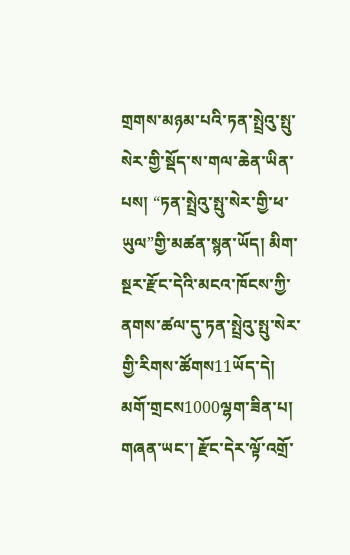གྲགས་མཉམ་པའི་ཏན་སྤྲེའུ་སྤུ་སེར་གྱི་སྡོད་ས་གལ་ཆེན་ཡིན་པས། “ཏན་སྤྲེའུ་སྤུ་སེར་གྱི་ཕ་ཡུལ”གྱི་མཚན་སྙན་ཡོད། མིག་སྔར་རྫོང་དེའི་མངའ་ཁོངས་ཀྱི་ནགས་ཚལ་དུ་ཏན་སྤྲེའུ་སྤུ་སེར་གྱི་རིགས་ཚོགས11ཡོད་དེ། མགོ་གྲངས1000ལྷག་ཟིན་པ། གཞན་ཡང་། རྫོང་དེར་ལྟོ་འགྲོ་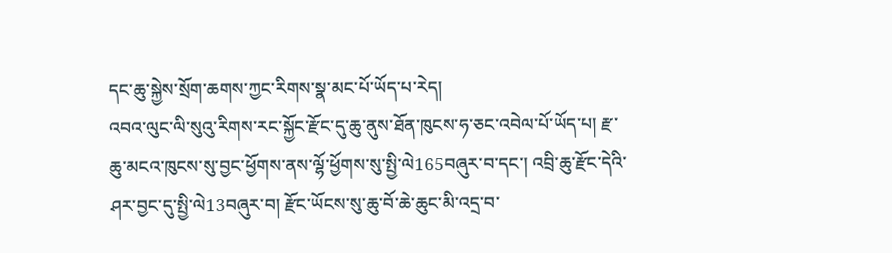དང་ཆུ་སྐྱེས་སྲོག་ཆགས་ཀྱང་རིགས་སྣ་མང་པོ་ཡོད་པ་རེད།
འབའ་ལུང་ལི་སུའུ་རིགས་རང་སྐྱོང་རྫོང་དུ་ཆུ་ནུས་ཐོན་ཁུངས་ཧ་ཅང་འབེལ་པོ་ཡོད་པ། རྫ་ཆུ་མངའ་ཁུངས་སུ་བྱང་ཕྱོགས་ནས་ལྷོ་ཕྱོགས་སུ་སྤྱི་ལེ165བཞུར་བ་དང་། འབྲི་ཆུ་རྫོང་དེའི་ཤར་བྱང་དུ་སྤྱི་ལེ13བཞུར་བ། རྫོང་ཡོངས་སུ་ཆུ་བོ་ཆེ་ཆུང་མི་འདྲ་བ་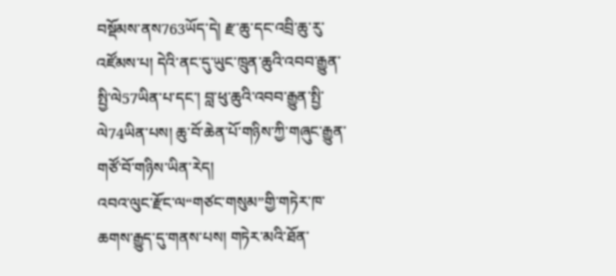བསྡོམས་ནས763ཡོད་དེ། རྫ་ཆུ་དང་འབྲི་ཆུ་རུ་འཛོམས་པ། དེའི་ནང་དུ་ཡུང་ཁྲུན་ཆུའི་འབབ་རྒྱུན་སྤྱི་ལེ57ཡིན་པ་དང་། བླ་ཕུ་ཆུའི་འབབ་རྒྱུན་སྤྱི་ལེ74ཡིན་པས། ཆུ་བོ་ཆེན་པོ་གཉིས་ཀྱི་གཞུང་རྒྱུན་གཙོ་བོ་གཉིས་ཡིན་རེད།
འབའ་ལུང་རྫོང་ལ“གཙང་གསུམ”གྱི་གཏེར་ཁ་ཆགས་རྒྱུད་དུ་གནས་པས། གཏེར་མའི་ཐོན་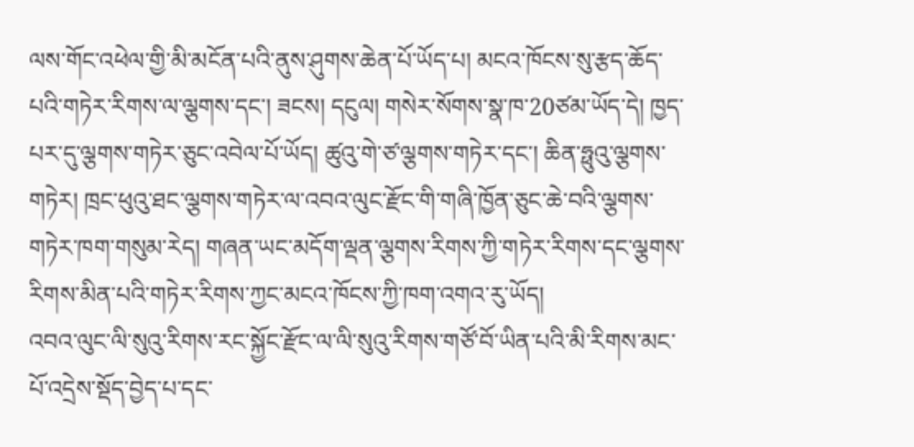ལས་གོང་འཕེལ་གྱི་མི་མངོན་པའི་ནུས་ཤུགས་ཆེན་པོ་ཡོད་པ། མངའ་ཁོངས་སུ་རྩད་ཆོད་པའི་གཏེར་རིགས་ལ་ལྕགས་དང་། ཟངས། དངུལ། གསེར་སོགས་སྣ་ཁ་20ཙམ་ཡོད་དེ། ཁྱད་པར་དུ་ལྕགས་གཏེར་ཅུང་འབེལ་པོ་ཡོད། ཚུའུ་གེ་ཙ་ལྕགས་གཏེར་དང་། ཆིན་ཧྥུའུ་ལྕགས་གཏེར། ཁྲང་ཕུའུ་ཐང་ལྕགས་གཏེར་ལ་འབའ་ལུང་རྫོང་གི་གཞི་ཁྱོན་ཅུང་ཆེ་བའི་ལྕགས་གཏེར་ཁག་གསུམ་རེད། གཞན་ཡང་མདོག་ལྡན་ལྕགས་རིགས་ཀྱི་གཏེར་རིགས་དང་ལྕགས་རིགས་མིན་པའི་གཏེར་རིགས་ཀྱང་མངའ་ཁོངས་ཀྱི་ཁག་འགའ་རུ་ཡོད།
འབའ་ལུང་ལི་སུའུ་རིགས་རང་སྐྱོང་རྫོང་ལ་ལི་སུའུ་རིགས་གཙོ་བོ་ཡིན་པའི་མི་རིགས་མང་པོ་འདྲེས་སྡོད་བྱེད་པ་དང་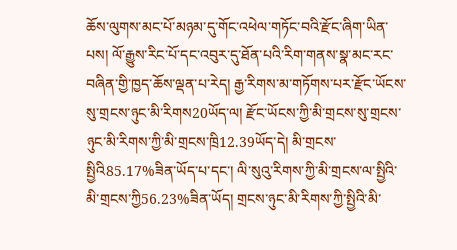ཆོས་ལུགས་མང་པོ་མཉམ་དུ་གོང་འཕེལ་གཏོང་བའི་རྫོང་ཞིག་ཡིན་པས། ལོ་རྒྱུས་རིང་པོ་དང་འབུར་དུ་ཐོན་པའི་རིག་གནས་སྣ་མང་རང་བཞིན་གྱི་ཁྱད་ཆོས་ལྡན་པ་རེད། རྒྱ་རིགས་མ་གཏོགས་པར་རྫོང་ཡོངས་སུ་གྲངས་ཉུང་མི་རིགས20ཡོད་ལ། རྫོང་ཡོངས་ཀྱི་མི་གྲངས་སུ་གྲངས་ཉུང་མི་རིགས་ཀྱི་མི་གྲངས་ཁྲི12.39ཡོད་དེ། མི་གྲངས་སྤྱིའི85.17%ཟིན་ཡོད་པ་དང་། ལི་སུའུ་རིགས་ཀྱི་མི་གྲངས་ལ་སྤྱིའི་མི་གྲངས་ཀྱི56.23%ཟིན་ཡོད། གྲངས་ཉུང་མི་རིགས་ཀྱི་སྤྱིའི་མི་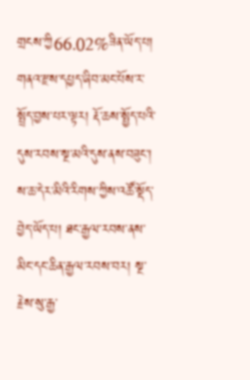གྲངས་ཀྱི66.02%ཟིན་ཡོད་པ། གནའ་རྫས་དཔྱད་ཞིབ་མང་པོས་ར་སྤྲོད་བྱས་པར་ལྟར། རྡོ་ཆས་སྤྱོད་པའི་དུས་རབས་སྔ་མའི་དུས་ནས་བཟུང་། ས་ཆ་དེར་མིའི་རིགས་ཀྱིས་འཚོ་སྡོད་བྱེད་ཡོད་པ། ཐང་རྒྱལ་རབས་ནས་མིང་དང་ཆིན་རྒྱལ་རབས་བར། སྔ་རྗེས་སུ་རྒྱ་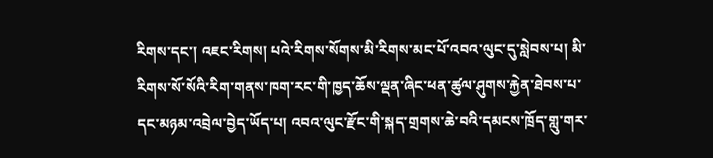རིགས་དང་། འཇང་རིགས། པའེ་རིགས་སོགས་མི་རིགས་མང་པོ་འབའ་ལུང་དུ་སླེབས་པ། མི་རིགས་སོ་སོའི་རིག་གནས་ཁག་རང་གི་ཁྱད་ཆོས་ལྡན་ཞིང་ཕན་ཚུལ་ཤུགས་རྐྱེན་ཐེབས་པ་དང་མཉམ་འབྲེལ་བྱེད་ཡོད་པ། འབའ་ལུང་རྫོང་གི་སྐད་གྲགས་ཆེ་བའི་དམངས་ཁྲོད་གླུ་གར་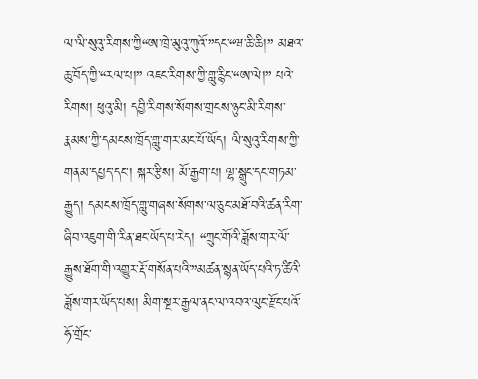ལ་ལི་སུའུ་རིགས་ཀྱི“ཨ་ཁྲེ་མུའུ་ཀུའོ་”དང་“ཝ་ཆི་ཆི།” མཐའ་ཆུ་བོད་ཀྱི་“རལ་པ།” འཇང་རིགས་ཀྱི་གླུ་རྙིང་“ཨ་ལེ།” པའེ་རིགས། ཕུའུ་མི། དབྱི་རིགས་སོགས་གྲངས་ཉུང་མི་རིགས་རྣམས་ཀྱི་དམངས་ཁྲོད་གླུ་གར་མང་པོ་ཡོད། ལི་སུའུ་རིགས་ཀྱི་གནམ་དཔྱད་དང་། སྐར་རྩིས། མོ་རྒྱག་པ། ལྷ་སྒྲུང་དང་གཏམ་རྒྱུད། དམངས་ཁྲོད་གླུ་གཞས་སོགས་ལ་ཅུང་མཐོ་བའི་ཚན་རིག་ཞིབ་འཇུག་གི་རིན་ཐང་ཡོད་པ་རེད། “ཀྲུང་གོའི་ཟློས་གར་ལོ་རྒྱུས་ཐོག་གི་འགྱུར་རྡོ་གསོན་པའི་”མཚན་སྙན་ཡོད་པའི་ཏ་ཚིའི་ཟློས་གར་ཡོད་པས། མིག་སྔར་རྒྱལ་ནང་ལ་འབའ་ལུང་རྫོང་པའོ་ཧོ་གྲོང་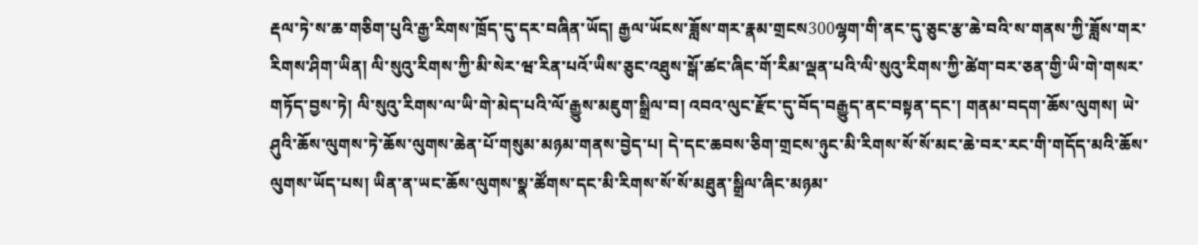རྡལ་ཏེ་ས་ཆ་གཅིག་པུའི་རྒྱ་རིགས་ཁྲོད་དུ་དར་བཞིན་ཡོད། རྒྱལ་ཡོངས་ཟློས་གར་རྣམ་གྲངས300ལྷག་གི་ནང་དུ་ཅུང་རྩ་ཆེ་བའི་ས་གནས་ཀྱི་ཟློས་གར་རིགས་ཤིག་ཡིན། ལི་སུའུ་རིགས་ཀྱི་མི་སེར་ཝ་རིན་པའོ་ཡིས་ཅུང་འཐུས་སྒོ་ཚང་ཞིང་གོ་རིམ་ལྡན་པའི་ལི་སུའུ་རིགས་ཀྱི་ཚེག་བར་ཅན་གྱི་ཡི་གེ་གསར་གཏོད་བྱས་ཏེ། ལི་སུའུ་རིགས་ལ་ཡི་གེ་མེད་པའི་ལོ་རྒྱུས་མཇུག་སྒྲིལ་བ། འབའ་ལུང་རྫོང་དུ་བོད་བརྒྱུད་ནང་བསྟན་དང་། གནམ་བདག་ཆོས་ལུགས། ཡེ་ཤུའི་ཆོས་ལུགས་ཏེ་ཆོས་ལུགས་ཆེན་པོ་གསུམ་མཉམ་གནས་བྱེད་པ། དེ་དང་ཆབས་ཅིག་གྲངས་ཉུང་མི་རིགས་སོ་སོ་མང་ཆེ་བར་རང་གི་གདོད་མའི་ཆོས་ལུགས་ཡོད་པས། ཡིན་ན་ཡང་ཆོས་ལུགས་སྣ་ཚོགས་དང་མི་རིགས་སོ་སོ་མཐུན་སྒྲིལ་ཞིང་མཉམ་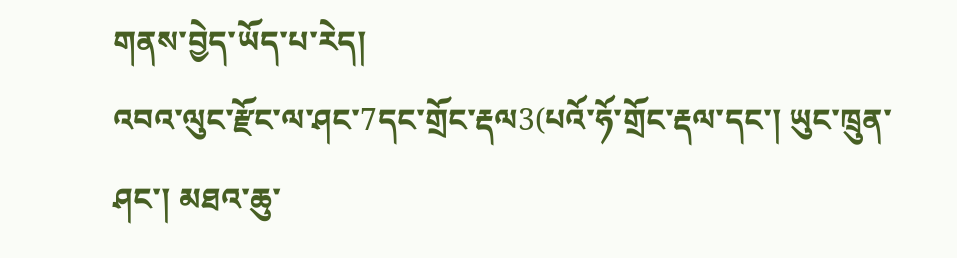གནས་བྱེད་ཡོད་པ་རེད།
འབའ་ལུང་རྫོང་ལ་ཤང་7དང་གྲོང་རྡལ3(པའོ་ཧོ་གྲོང་རྡལ་དང་། ཡུང་ཁྲུན་ཤང་། མཐའ་ཆུ་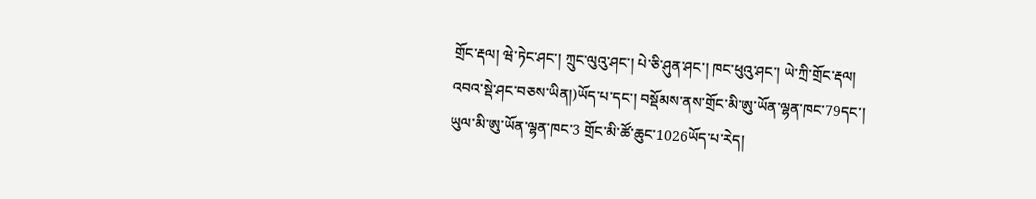གྲོང་རྡལ། ཝེ་ཏེང་ཤང་། ཀྲུང་ལུའུ་ཤང་། པེ་ཅི་ཤུན་ཤང་། ཁང་ཕུའུ་ཤང་། ཡེ་ཀྲི་གྲོང་རྡལ། འབའ་སྡེ་ཤང་བཅས་ཡིན།)ཡོད་པ་དང་། བསྡོམས་ནས་གྲོང་མི་ཨུ་ཡོན་ལྷན་ཁང་79དང་། ཡུལ་མི་ཨུ་ཡོན་ལྷན་ཁང་3 གྲོང་མི་ཚོ་ཆུང་1026ཡོད་པ་རེད།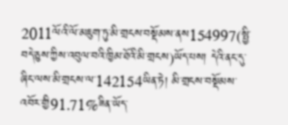2011ལོའི་ལོ་མཇུག་ཏུ་མི་གྲངས་བསྡོམས་ནས154997(སྤྱི་བདེ་ཅུས་ཀྱིས་འབུལ་བའི་ཁྱིམ་ཐོའི་མི་གྲངས)ཡོད་པས། དེའི་ནང་དུ་ཞིང་ལས་མི་གྲངས་ལ་142154ཡིན་ཏེ། མི་གྲངས་བསྡོམས་འབོར་གྱི91.71%ཟིན་ཡོད་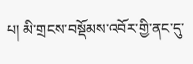པ། མི་གྲངས་བསྡོམས་འབོར་གྱི་ནང་དུ་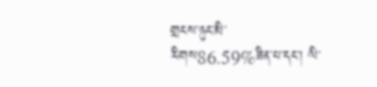གྲངས་ཉུང་མི་རིགས86.59%ཟིན་པ་དང་། ལི་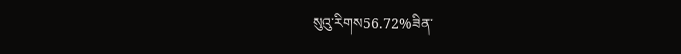སུའུ་རིགས56.72%ཟིན་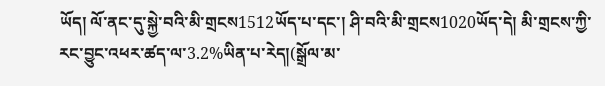ཡོད། ལོ་ནང་དུ་སྐྱེ་བའི་མི་གྲངས1512ཡོད་པ་དང་། ཤི་བའི་མི་གྲངས1020ཡོད་དེ། མི་གྲངས་ཀྱི་རང་བྱུང་འཕར་ཚད་ལ་3.2%ཡིན་པ་རེད།(སྒྲོལ་མ་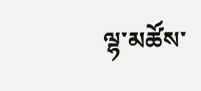ལྷ་མཚོས་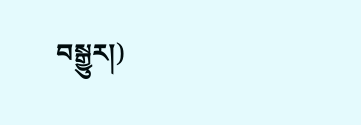བསྒྱུར།)